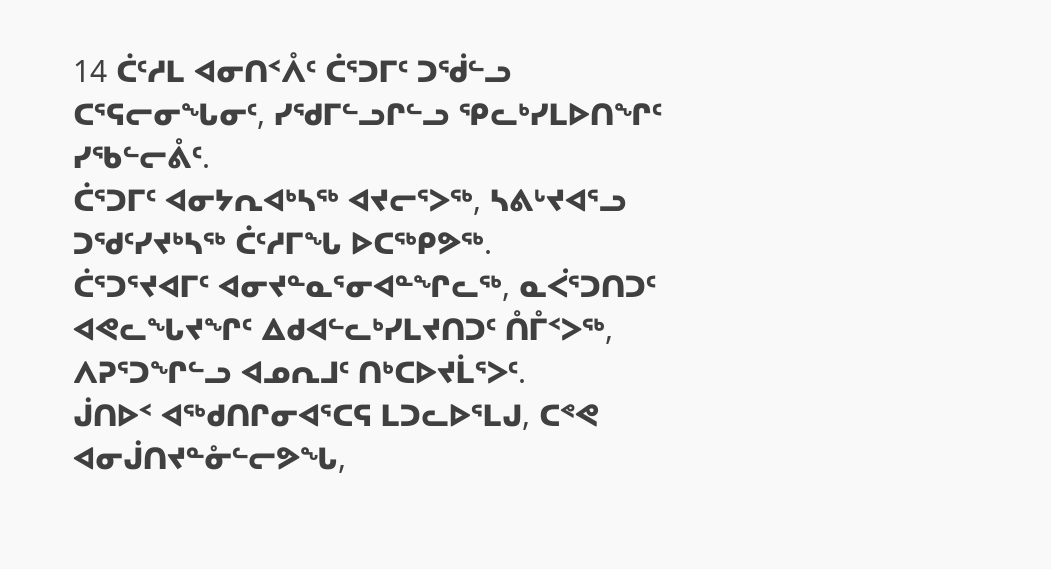14 ᑖᑦᓱᒪ ᐊᓂᑎᑉᐰᑦ ᑖᕐᑐᒥᑦ ᑐᖂᓪᓗ ᑕᕐᕋᓕᓂᖓᓂᑦ, ᓯᖁᒥᓪᓗᒋᓪᓗ ᕿᓚᒃᓯᒪᐅᑎᖏᑦ ᓯᖃᓪᓕᕔᑦ.
ᑖᕐᑐᒥᑦ ᐊᓂᔭᕆᐊᒃᓴᖅ ᐊᔪᓕᕐᐳᖅ, ᓴᕕᒡᔪᐊᕐᓗ ᑐᖁᑦᓯᔪᒃᓴᖅ ᑖᑦᓱᒥᖓ ᐅᑕᖅᑭᕗᖅ.
ᑖᕐᑐᕐᔪᐊᒥᑦ ᐊᓂᔪᓐᓇᕐᓂᐊᓐᖏᓚᖅ, ᓇᐹᕐᑐᑎᑐᑦ ᐊᕙᓚᖓᔪᖏᑦ ᐃᑯᐊᓪᓚᒃᓯᒪᔪᑎᑐᑦ ᑍᒤᑉᐳᖅ, ᐱᕈᕐᑐᖏᓪᓗ ᐊᓄᕆᒧᑦ ᑎᒃᑕᐅᔪᒫᕐᐳᑦ.
ᒎᑎᐅᑉ ᐊᖅᑯᑎᒋᓂᐊᕐᑕᕋ ᒪᑐᓚᐅᕐᒪᒍ, ᑕᕝᕙ ᐊᓂᒎᑎᔪᓐᓁᓪᓕᕗᖓ,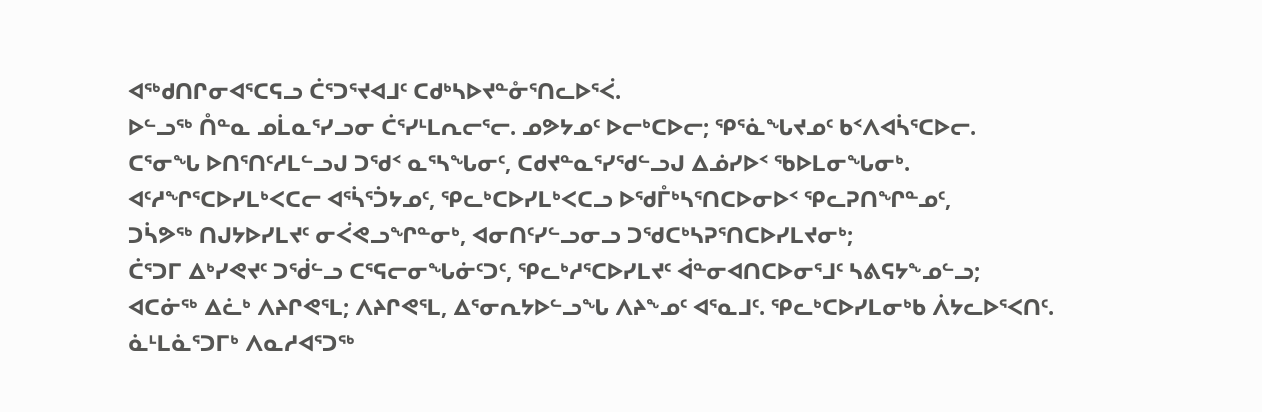ᐊᖅᑯᑎᒋᓂᐊᕐᑕᕋᓗ ᑖᕐᑐᕐᔪᐊᒧᑦ ᑕᑯᒃᓴᐅᔪᓐᓁᕐᑎᓚᐅᕐᐹ.
ᐅᓪᓗᖅ ᑍᓐᓇ ᓄᒫᓇᕐᓯᓗᓂ ᑖᕐᓯᒻᒪᕆᓕᕐᓕ. ᓄᕗᔭᓄᑦ ᐅᓕᒃᑕᐅᓕ; ᕿᕐᓈᖓᔪᓄᑦ ᑲᑉᐱᐊᓵᕐᑕᐅᓕ.
ᑕᕐᓂᖓ ᐅᑎᕐᑎᑦᓱᒪᓪᓗᒍ ᑐᖁᑉ ᓇᕐᓴᖓᓂᑦ, ᑕᑯᔪᓐᓇᕐᓯᖁᓪᓗᒍ ᐃᓅᓯᐅᑉ ᖃᐅᒪᓂᖓᓂᒃ.
ᐊᑦᓱᖏᕐᑕᐅᓯᒪᒃᐸᑕᓕ ᐊᕐᓵᕐᑑᔭᓄᑦ, ᕿᓚᒃᑕᐅᓯᒪᒃᐸᑕᓗ ᐅᖁᒤᒃᓴᕐᑎᑕᐅᓂᐅᑉ ᕿᓚᕈᑎᖏᓐᓄᑦ,
ᑐᓵᕗᖅ ᑎᒍᔭᐅᓯᒪᔪᑦ ᓂᐹᕙᓗᖏᓐᓂᒃ, ᐊᓂᑎᑦᓯᓪᓗᓂᓗ ᑐᖁᑕᒃᓴᕈᕐᑎᑕᐅᓯᒪᔪᓂᒃ;
ᑖᕐᑐᒥ ᐃᒃᓯᕙᔪᑦ ᑐᖂᓪᓗ ᑕᕐᕋᓕᓂᖓᓃᑦᑐᑦ, ᕿᓚᒃᓱᕐᑕᐅᓯᒪᔪᑦ ᐋᓐᓂᐊᑎᑕᐅᓂᕐᒧᑦ ᓴᕕᕋᔭᖕᓄᓪᓗ;
ᐊᑕᓃᖅ ᐃᓛᒃ ᐱᔨᒋᕙᕐᒪ; ᐱᔨᒋᕙᕐᒪ, ᐃᕐᓂᕆᔭᐅᓪᓗᖓ ᐱᔨᖕᓄᑦ ᐊᕐᓇᒧᑦ. ᕿᓚᒃᑕᐅᓯᒪᓂᒃᑲ ᐲᔭᓚᐅᕐᐸᑎᑦ.
ᓈᒻᒪᓈᕐᑐᒥᒃ ᐱᓇᓱᐊᕐᑐᖅ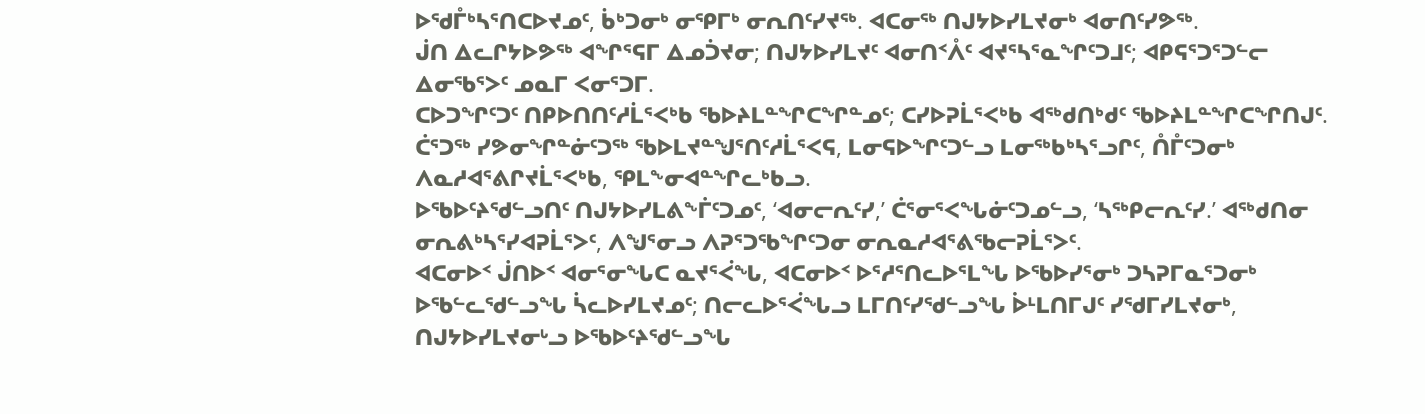ᐅᖁᒤᒃᓴᕐᑎᑕᐅᔪᓄᑦ, ᑳᒃᑐᓂᒃ ᓂᕿᒥᒃ ᓂᕆᑎᑦᓯᔪᖅ. ᐊᑕᓂᖅ ᑎᒍᔭᐅᓯᒪᔪᓂᒃ ᐊᓂᑎᑦᓯᕗᖅ.
ᒎᑎ ᐃᓚᒋᔭᐅᕗᖅ ᐊᖏᕐᕋᒥ ᐃᓄᑑᔪᓂ; ᑎᒍᔭᐅᓯᒪᔪᑦ ᐊᓂᑎᑉᐰᑦ ᐊᔪᕐᓴᕐᓇᖏᑦᑐᒧᑦ; ᐊᑭᕋᕐᑐᕐᑐᓪᓕ ᐃᓂᖃᕐᐳᑦ ᓄᓇᒥ ᐸᓂᕐᑐᒥ.
ᑕᐅᑐᖏᑦᑐᑦ ᑎᑭᐅᑎᑎᑦᓱᒫᕐᐸᒃᑲ ᖃᐅᔨᒪᓐᖏᑕᖏᓐᓄᑦ; ᑕᓯᐅᕈᒫᕐᐸᒃᑲ ᐊᖅᑯᑎᒃᑯᑦ ᖃᐅᔨᒪᓐᖏᑕᖏᑎᒍᑦ. ᑖᕐᑐᖅ ᓯᕗᓂᖏᓐᓃᑦᑐᖅ ᖃᐅᒪᔪᓐᖑᕐᑎᑦᓱᒫᕐᐸᕋ, ᒪᓂᕋᐅᖏᑦᑐᓪᓗ ᒪᓂᖅᑲᒃᓴᕐᓗᒋᑦ, ᑍᒤᑦᑐᓂᒃ ᐱᓇᓱᐊᕐᕕᒋᔪᒫᕐᐸᒃᑲ, ᕿᒪᖕᓂᐊᓐᖏᓚᒃᑲᓗ.
ᐅᖃᐅᑦᔨᖁᓪᓗᑎᑦ ᑎᒍᔭᐅᓯᒪᕕᖕᒦᑦᑐᓄᑦ, ‘ᐊᓂᓕᕆᑦᓯ,’ ᑖᕐᓂᕐᐸᖓᓃᑦᑐᓄᓪᓗ, ‘ᓴᖅᑭᓕᕆᑦᓯ.’ ᐊᖅᑯᑎᓂ ᓂᕆᕕᒃᓴᕐᓯᐊᕈᒫᕐᐳᑦ, ᐱᖑᕐᓂᓗ ᐱᕈᕐᑐᖃᖏᑦᑐᓂ ᓂᕆᓇᓱᐊᕐᕕᖃᓕᕈᒫᕐᐳᑦ.
ᐊᑕᓂᐅᑉ ᒎᑎᐅᑉ ᐊᓂᕐᓂᖓᑕ ᓇᔪᕐᐹᖓ, ᐊᑕᓂᐅᑉ ᐅᕐᓱᕐᑎᓚᐅᕐᒪᖓ ᐅᖃᐅᓯᕐᓂᒃ ᑐᓴᕈᒥᓇᕐᑐᓂᒃ ᐅᖃᓪᓚᖁᓪᓗᖓ ᓵᓚᐅᓯᒪᔪᓄᑦ; ᑎᓕᓚᐅᕐᐹᖓᓗ ᒪᒥᑎᑦᓯᖁᓪᓗᖓ ᐆᒻᒪᑎᒥᒍᑦ ᓯᖁᒥᓯᒪᔪᓂᒃ, ᑎᒍᔭᐅᓯᒪᔪᓂᒡᓗ ᐅᖃᐅᑦᔨᖁᓪᓗᖓ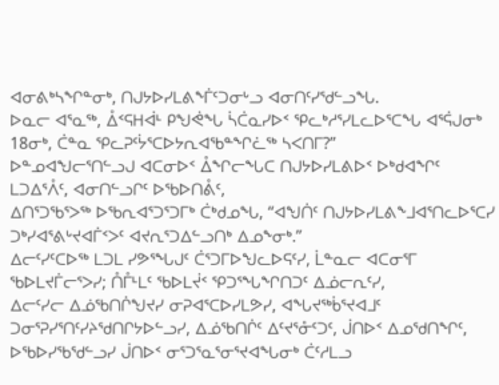ᐊᓂᕕᒃᓴᖏᓐᓂᒃ, ᑎᒍᔭᐅᓯᒪᕕᖕᒦᑦᑐᓂᒡᓗ ᐊᓂᑎᑦᓯᖁᓪᓗᖓ.
ᐅᓇᓕ ᐊᕐᓇᖅ, ᐂᑉᕋᕼᐋᒻ ᑭᖑᕚᖓ ᓵᑖᓇᓯᐅᑉ ᕿᓚᒃᓱᕐᓯᒪᓚᐅᕐᑕᖓ ᐊᕐᕌᒍᓂᒃ 18ᓂᒃ, ᑖᓐᓇ ᕿᓚᕈᑦᔮᕐᑕᐅᔭᕆᐊᖃᓐᖏᓛᖅ ᓴᐸᑎᒥ?”
ᐅᓐᓄᐊᖑᓕᕐᑎᓪᓗᒍ ᐊᑕᓂᐅᑉ ᐂᖏᓕᖓᑕ ᑎᒍᔭᐅᓯᒪᕕᐅᑉ ᐅᒃᑯᐊᖏᑦ ᒪᑐᐃᕐᐰᑦ, ᐊᓂᑎᓪᓗᒋᑦ ᐅᖃᐅᑎᕔᑦ,
ᐃᑎᕐᑐᖃᕐᐳᖅ ᐅᖃᕆᐊᕐᑐᕐᑐᒥᒃ ᑖᒃᑯᓄᖓ, “ᐊᖑᑏᑦ ᑎᒍᔭᐅᓯᒪᕕᖕᒧᐊᕐᑎᓚᐅᕐᑕᓯ ᑐᒃᓯᐊᕐᕕᒡᔪᐊᒦᑉᐳᑦ ᐊᔪᕆᕐᑐᐃᓪᓗᑎᒃ ᐃᓄᖕᓂᒃ.”
ᐃᓕᑦᓯᑦᑕᐅᖅ ᒪᑐᒪ ᓯᕗᕐᖓᒍᑦ ᑖᕐᑐᒥᐅᖑᓚᐅᕋᑦᓯ, ᒫᓐᓇᓕ ᐊᑕᓂᕐᒥ ᖃᐅᒪᔪᒦᓕᕐᐳᓯ; ᑍᒤᒻᒪᑦ ᖃᐅᒪᔫᑉ ᕿᑐᕐᖓᖏᑎᑐᑦ ᐃᓅᓕᕆᑦᓯ,
ᐃᓕᑦᓯᓕ ᐃᓅᖃᑎᒌᖑᔪᓯ ᓂᕈᐊᕐᑕᐅᓯᒪᕗᓯ, ᐊᖓᔪᖅᑳᕐᔪᐊᒧᑦ ᑐᓂᕐᕈᓯᕐᑎᑦᓯᔨᖁᑎᒋᔭᐅᓪᓗᓯ, ᐃᓅᖃᑎᒌᑦ ᐃᑦᔪᕐᓁᑦᑐᑦ, ᒎᑎᐅᑉ ᐃᓄᖁᑎᖏᑦ, ᐅᖃᐅᓯᖃᖁᓪᓗᓯ ᒎᑎᐅᑉ ᓂᕐᑐᕐᓇᕐᓂᕐᔪᐊᖓᓂᒃ ᑖᑦᓱᒪᓗ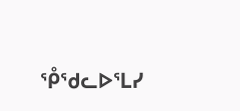ᕾᖁᓚᐅᕐᒪᓯ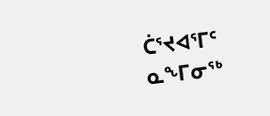ᑖᕐᔪᐊᕐᒥᑦ ᓇᖕᒥᓂᖅ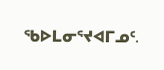ᖃᐅᒪᓂᕐᔪᐊᒥᓄᑦ.